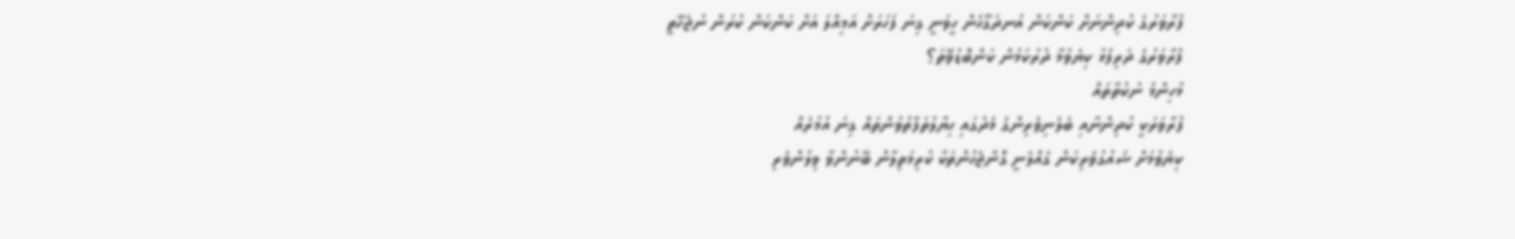ފުރާވަރުގެ ކުދިންނަށް ކަންކަން އުނދަގޫހެން ހީވަނީ ގިނަ ފަހަރަށް އަމިއްލަ އަށް ކަންކަން ކުރަން ނުޖެހޭތީ
ފުރާވަރުގެ ދަރިފުޅު ކިޔެވުމާ ދުރުކަމުން ކަންބޮޑުވޭތަ؟
މުހިންމު ނުކުތާތައް
ފުރާވަރަކީ ކުދިންނާއި ބެލެނިވެރިންގެ މެދުގައި ހިޔާލުތަފާތުވުންތައް ގިނަ އުމުރެއް
ކިޔެވުމަށް ޝައުގުވެރިކަން ގެއްލެނީ ގޮންޖެހުންތަކާ ކުރިމަތިލާން ބޭނުންވާ ވިލުންވެރި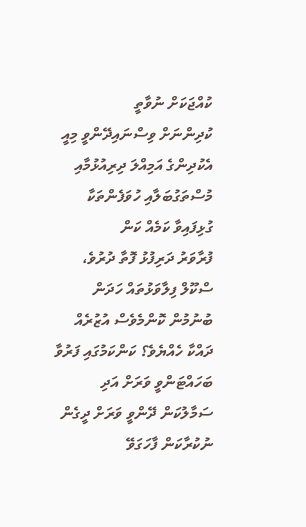ކުއްޖަކަށް ނުވާތީ
ކުދިންނަށް ވިސްނައިދޭންވީ މިއީ އެކުދިންގެ އަމިއްލަ ދިރިއުޅުމާއި މުސްތަގުބަލާއި ހުވަފެންތަކާ ގުޅިފައިވާ ކަމެއް ކަން
ފުރާވަރު ދަރިފުޅު ފޮތާ ދުރުވެ، ސްކޫލް ފިލާވަޅުތައް ހަދަން ބުނުމުން ކޮންމެވެސް އުޒުރެއް ދައްކާ ހެއްޔެވެ؟ ކަންކަމުގައި ފަރުވާ ބަހައްޓަންވީ ވަރަށް އަދި ސަމާލުކަން ދޭންވީ ވަރަށް ދީގެން ނުކުރާކަން ފާހަގަވޭ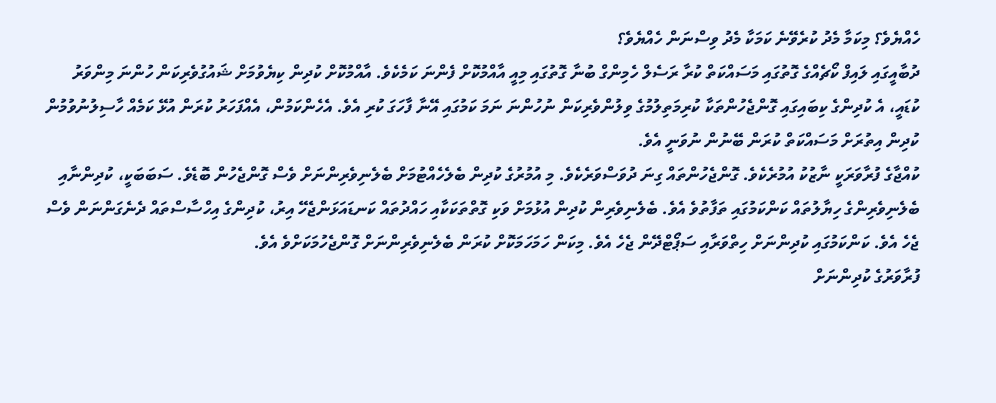ހެއްޔެވެ؟ މިކަމާ މެދު ކުރެވޭނެ ކަމަކާ މެދު ވިސްނަން ހެއްޔެވެ؟
ދުބާއީގައި ލައިފް ކޯޗެއްގެ ގޮތުގައި މަސައްކަތް ކުރާ ރަސެލް ހެމިންގް ބުނާ ގޮތުގައި މިއީ އާއްމުކޮށް ފެންނަ ކަމެކެވެ. އާއްމުކޮށް ކުދިން ކިޔެވުމަށް ޝައުގުވެރިކަން ހުންނަ މިންވަރު ކުޑައީ، އެ ކުދިންގެ ކިބައިގައި ގޮންޖެހުންތަކާ ކުރިމަތިލުމުގެ ވިލުންވެރިކަން ނުހުންނަ ނަމަ ކަމުގައި އޭނާ ފާހަގަ ކުރި އެވެ. އެހެންކަމުން، އެއްފަހަރު ކުރަން އުޅޭ ކަމެއް ހާސިލުނުވުމުން ކުދިން އިތުރަށް މަސައްކަތް ކުރަން ބޭނުން ނުވަނީ އެވެ.
ކުއްޖާގެ ފުރާވަރަކީ ނާޒުކު އުމުރެކެވެ. ގޮންޖެހުންތައް ގިނަ ދުވަސްވަރެކެވެ. މި އުމުރުގެ ކުދިން ބެލެހެއްޓުމަށް ބެލެނިވެރިންނަށް ވެސް ގޮންޖެހުން ބޮޑެވެ. ސަބަބަކީ، ކުދިންނާއި ބެލެނިވެރިންގެ ހިޔާލުތައް ކަންކަމުގައި ތަފާތުވެ އެވެ. ބެލެނިވެރިން ކުދިން އުޅުމަށް ވަކި ގޮތްތަކަކާއި ހައްދުތައް ކަނޑައަޅަންޖެހޭ އިރު، ކުދިންގެ އިހްސާސްތައް ދެނެގަންނަން ވެސް ޖެހެ އެވެ. ކަންކަމުގައި ކުދިންނަށް ހިތްވަރާއި ސަޕޯޓްދޭން ޖެހެ އެވެ. މިކަން ހަމަހަމަކޮށް ކުރަން ބެލެނިވެރިންނަށް ގޮންޖެހުމަކަށްވެ އެވެ.
ފުރާވަރުގެ ކުދިންނަށް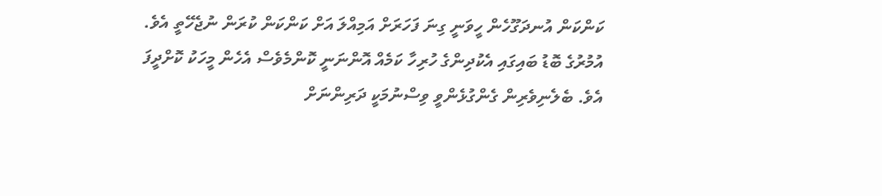ކަންކަން އުނދަގޫހެން ހީވަނީ ގިނަ ފަހަރަށް އަމިއްލަ އަށް ކަންކަން ކުރަން ނުޖެހޭތީ އެވެ. އުމުރުގެ ބޮޑު ބައިގައި އެކުދިންގެ ހުރިހާ ކަމެއް އޮންނަނީ ކޮންމެވެސް އެހެން މީހަކު ކޮށްދީފަ އެވެ. ބެލެނިވެރިން ގެންގުޅެންވީ ވިސްނުމަކީ ދަރިންނަށް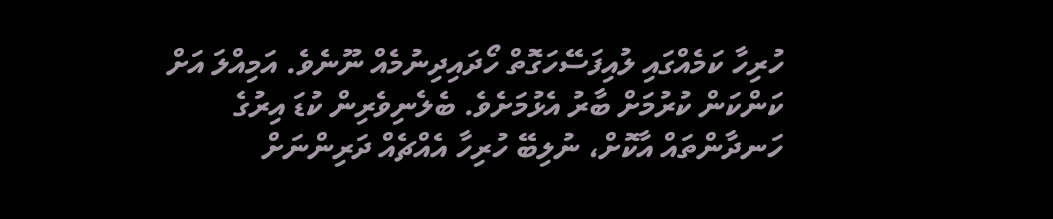ހުރިހާ ކަމެއްގައި ލުއިފަސޭހަގޮތް ހޯދައިދިނުމެއް ނޫނެވެ. އަމިއްލަ އަށް ކަންކަން ކުރުމަށް ބާރު އެޅުމަށެވެ. ބެލެނިވެރިން ކުޑަ އިރުގެ ހަނދާންތައް އާކޮށް، ނުލިބޭ ހުރިހާ އެއްޗެއް ދަރިންނަށް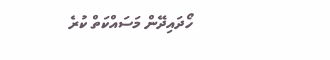ހޯދައިދޭން މަސައްކަތް ކުރެ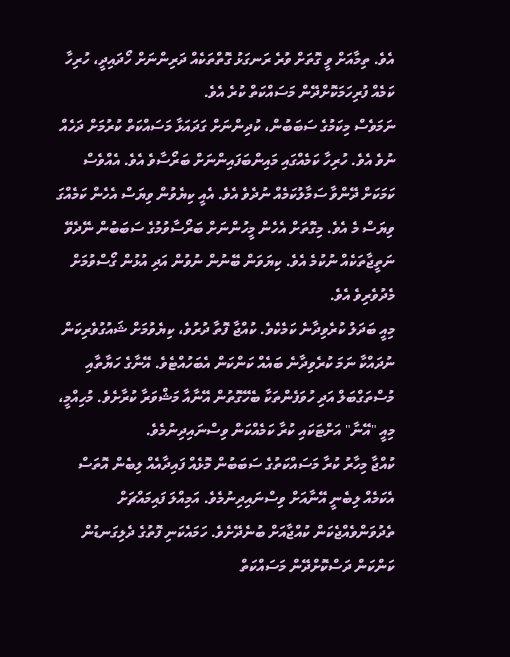އެވެ. ތިމާއަށް ވީ ގޮތަށް ވުރެ ރަނގަޅު ގޮތްތަކެއް ދަރިންނަށް ހޯދައިދީ، ހުރިހާ ކަމެއް ފުރިހަމަކޮށްދޭން މަސައްކަތް ކުރެ އެވެ.
ނަމަވެސް މިކަމުގެ ސަބަބުން، ކުދިންނަށް ގަދައަޅާ މަސައްކަތް ކުރުމަށް ދަހެއް ނުވެ އެވެ. ހުރިހާ ކަމެއްގައި މައިންބަފައިންނަށް ބަރޯސާވެ އެވެ. އެއްވެސް ކަމަކަށް ދޭންވާ ސަމާލުކަމެއް ނުދެވެ އެވެ. އެއީ ކިޔެވުން ވިޔަސް އެހެން ކަމެއްގަ ވިޔަސް މެ އެވެ. މިގޮތަށް އެހެން މީހުންނަށް ބަރޯސާވުމުގެ ސަބަބުން ނޭދެވޭ ނަތީޖާތަކެއް ނުކުމެ އެވެ. ކިޔަވަން ބޭނުން ނުވުން އަދި އުޅުން ގޯސްވުމަށް މެދުވެރިވެ އެވެ.
މިއީ ބަދަލު ކުރެވިދާނެ ކަމެކެވެ. ކުއްޖާ ފޮތާ ދުރުވެ، ކިޔެވުމަށް ޝައުގުވެރިކަން ނުދައްކާ ނަމަ ކުރެވިދާނެ ބައެއް ކަންކަން އެބަހުއްޓެވެ. އޭނާގެ ހަޔާތާއި މުސްތަގްބަލް އަދި ހުވަފެންތަކާ ބެހޭގޮތުން އޭނާއާ މަޝްވަރާ ކުރާށެވެ. މުހިއްމީ، މިއީ "އޭނާ" އަށްޓަކައި ކުރާ ކަމެއްކަން ވިސްނައިދިނުމެވެ.
ކުއްޖާ މިހާރު ކުރާ މަސައްކަތުގެ ސަބަބުން މޮޅެއް ފައިދާއެއް ލިބެން އޮތަސް އެކަމެއް ލިބެނީ އޭނާއަށް ވިސްނައިދިނުމެވެ. އަމިއްލަ ފައިމައްޗަށް ތެދުވަންވެއްޖެކަން ކުއްޖާއަށް ބުނެދޭށެވެ. ހަމައެކަނި ފޮތުގެ ދެލިގަނޑުން ކަންކަން ދަސްކޮށްދޭން މަސައްކަތް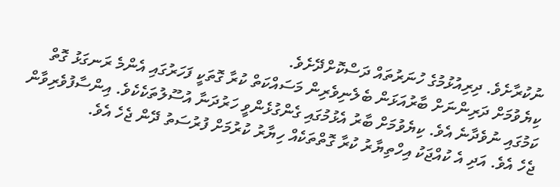ނުކުރާށެވެ. ދިރިއުޅުމުގެ ހުނަރުތައް ދަސްކޮށްދޭށެވެ.
ކިޔެވުމަށް ދަރިންނަށް ބާރުއަޅަން ބެލެނިވެރިން މަސައްކަތް ކުރާ ގޮތަކީ ފަހަރުގައި އެންމެ ރަނގަޅު ގޮތް ކަމުގައި ނުވެދާނެ އެވެ. ކިޔެވުމަށް ބާރު އެޅުމުގައި ގެންގުޅެންވީ ހަރުދަނާ އުސޫލުތަކެކެވެ. އިންސާފުވެރިވާން ޖެހެ އެވެ. އަދި އެ ކުއްޖަކު އިހްތިޔާރު ކުރާ ގޮތްތަކެއް ހިޔާރު ކުރުމަށް ފުރުސަތު ދޭން ޖެހެ އެވެ.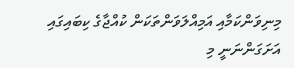މިނިވަންކަމާއި އަމިއްލަވަންތަކަން ކުއްޖާގެ ކިބައިގައި އަށަގަންނަނީ މި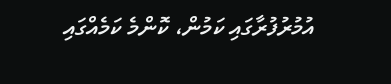އުމުރުފުރާގައި ކަމުން، ކޮންމެ ކަމެއްގައި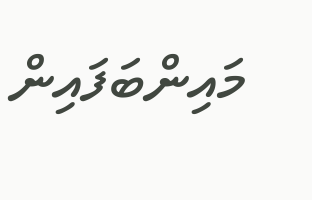މައިންބަފައިން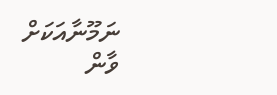ނަމޫނާއަކަށް ވާން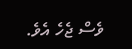ވެސް ޖެހެ އެވެ.